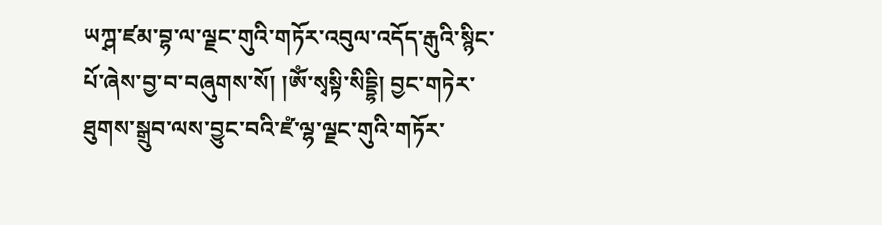ཡཀྴ་ཛམ་བྷ་ལ་ལྗང་གུའི་གཏོར་འབུལ་འདོད་རྒུའི་སྙིང་པོ་ཞེས་བྱ་བ་བཞུགས་སོ། །ཨོཾ་སྭསྟི་སིདྡྷི། བྱང་གཏེར་ཐུགས་སྒྲུབ་ལས་བྱུང་བའི་ཛཾ་ལྷ་ལྗང་གུའི་གཏོར་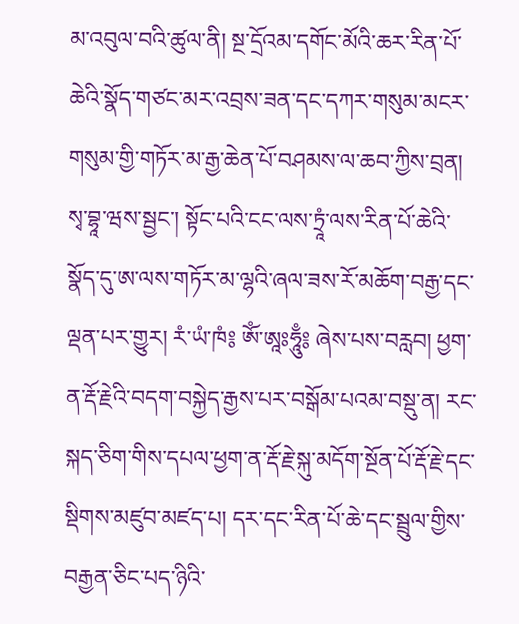མ་འབུལ་བའི་ཚུལ་ནི། སྔ་དྲོའམ་དགོང་མོའི་ཆར་རིན་པོ་ཆེའི་སྣོད་གཙང་མར་འབྲས་ཟན་དང་དཀར་གསུམ་མངར་གསུམ་གྱི་གཏོར་མ་རྒྱ་ཆེན་པོ་བཤམས་ལ་ཆབ་ཀྱིས་བྲན། སྭ་བྷཱ་ཝས་སྦྱང་། སྟོང་པའི་ངང་ལས་ཏྲཱཾ་ལས་རིན་པོ་ཆེའི་སྣོད་དུ་ཨ་ལས་གཏོར་མ་ལྷའི་ཞལ་ཟས་རོ་མཆོག་བརྒྱ་དང་ལྡན་པར་གྱུར། རཾ་ཡཾ་ཁཾ༔ ཨོཾ་ཨཱཿཧཱུྃ༔ ཞེས་པས་བརླབ། ཕྱག་ན་རྡོ་རྗེའི་བདག་བསྐྱེད་རྒྱས་པར་བསྒོམ་པའམ་བསྡུ་ན། རང་སྐད་ཅིག་གིས་དཔལ་ཕྱག་ན་རྡོ་རྗེ་སྐུ་མདོག་སྔོན་པོ་རྡོ་རྗེ་དང་སྡིགས་མཛུབ་མཛད་པ། དར་དང་རིན་པོ་ཆེ་དང་སྦྲུལ་གྱིས་བརྒྱན་ཅིང་པད་ཉིའི་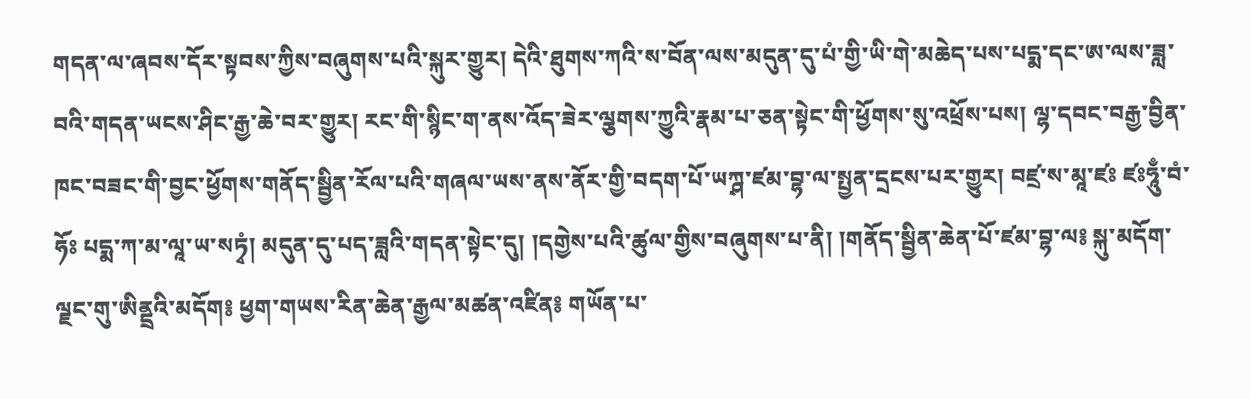གདན་ལ་ཞབས་དོར་སྟབས་ཀྱིས་བཞུགས་པའི་སྐུར་གྱུར། དེའི་ཐུགས་ཀའི་ས་བོན་ལས་མདུན་དུ་པཾ་གྱི་ཡི་གེ་མཆེད་པས་པདྨ་དང་ཨ་ལས་ཟླ་བའི་གདན་ཡངས་ཤིང་རྒྱ་ཆེ་བར་གྱུར། རང་གི་སྙིང་ག་ནས་འོད་ཟེར་ལྕགས་ཀྱུའི་རྣམ་པ་ཅན་སྟེང་གི་ཕྱོགས་སུ་འཕྲོས་པས། ལྷ་དབང་བརྒྱ་བྱིན་ཁང་བཟང་གི་བྱང་ཕྱོགས་གནོད་སྦྱིན་རོལ་པའི་གཞལ་ཡས་ནས་ནོར་གྱི་བདག་པོ་ཡཀྴ་ཛམ་བྷ་ལ་སྤྱན་དྲངས་པར་གྱུར། བཛྲ་ས་མཱ་ཛཿ ཛཿཧཱུྃ་བཾ་ཧོཿ པདྨ་ཀ་མ་ལཱ་ཡ་སཏྭཾ། མདུན་དུ་པད་ཟླའི་གདན་སྟེང་དུ། །དགྱེས་པའི་ཚུལ་གྱིས་བཞུགས་པ་ནི། །གནོད་སྦྱིན་ཆེན་པོ་ཛམ་བྷ་ལ༔ སྐུ་མདོག་ལྗང་གུ་ཨིནྡྲའི་མདོག༔ ཕྱག་གཡས་རིན་ཆེན་རྒྱལ་མཚན་འཛིན༔ གཡོན་པ་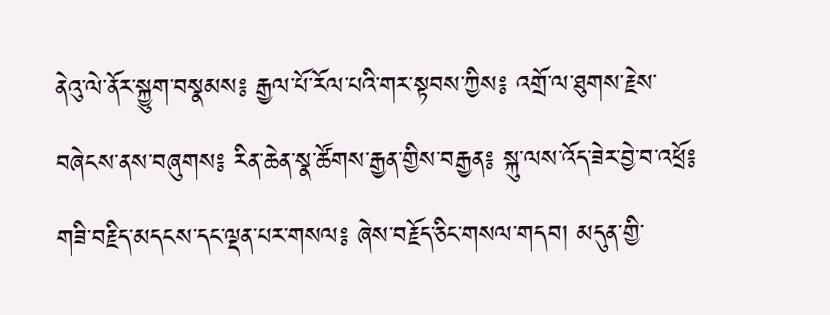ནེའུ་ལེ་ནོར་སྐྱུག་བསྣམས༔ རྒྱལ་པོ་རོལ་པའི་གར་སྟབས་ཀྱིས༔ འགྲོ་ལ་ཐུགས་རྗེས་བཞེངས་ནས་བཞུགས༔ རིན་ཆེན་སྣ་ཚོགས་རྒྱན་གྱིས་བརྒྱན༔ སྐུ་ལས་འོད་ཟེར་བྱེ་བ་འཕྲོ༔ གཟི་བརྗིད་མདངས་དང་ལྡན་པར་གསལ༔ ཞེས་བརྗོད་ཅིང་གསལ་གདབ། མདུན་གྱི་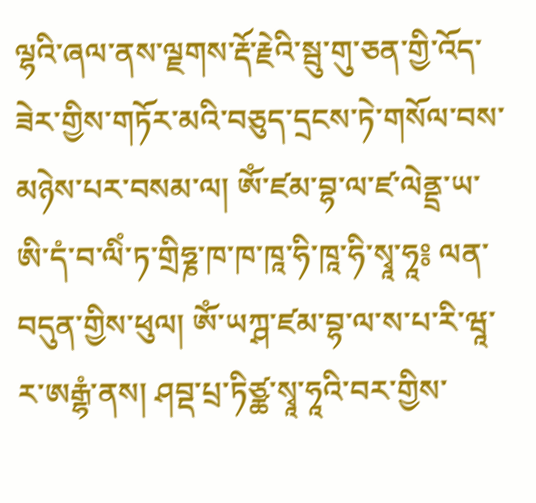ལྷའི་ཞལ་ནས་ལྗགས་རྡོ་རྗེའི་སྦུ་གུ་ཅན་གྱི་འོད་ཟེར་གྱིས་གཏོར་མའི་བཅུད་དྲངས་ཏེ་གསོལ་བས་མཉེས་པར་བསམ་ལ། ཨོཾ་ཛམ་བྷ་ལ་ཛ་ལེནྡྲ་ཡ་ཨི་དཾ་བ་ལིཾ་ཏ་གྲིཧྞ་ཁ་ཁ་ཁཱ་ཧི་ཁཱ་ཧི་སྭཱ་ཧཱ༔ ལན་བདུན་གྱིས་ཕུལ། ཨོཾ་ཡཀྴ་ཛམ་བྷ་ལ་ས་པ་རི་ཝཱ་ར་ཨརྒྷཾ་ནས། ཤབྡ་པྲ་ཏིཙྪ་སྭཱ་ཧཱའི་བར་གྱིས་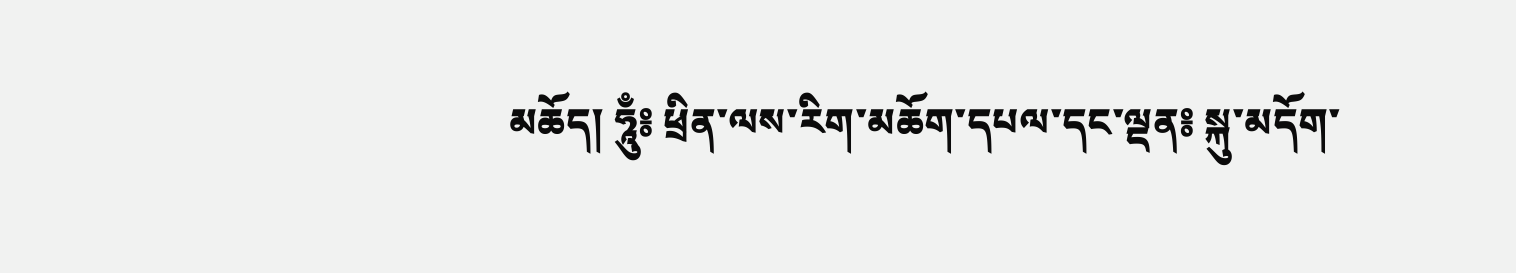མཆོད། ཧཱུྃ༔ ཕྲིན་ལས་རིག་མཆོག་དཔལ་དང་ལྡན༔ སྐུ་མདོག་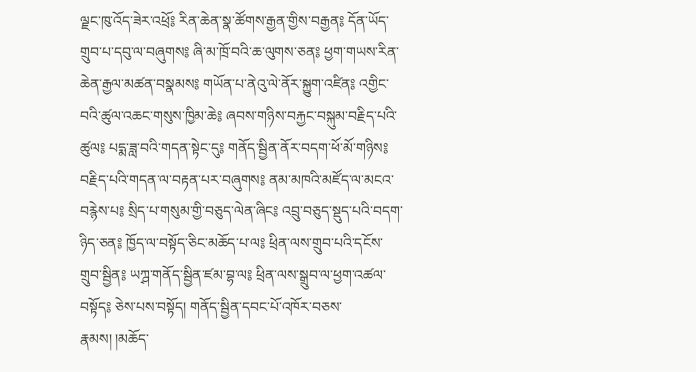ལྗང་ཁུ་འོད་ཟེར་འཕྲོ༔ རིན་ཆེན་སྣ་ཚོགས་རྒྱན་གྱིས་བརྒྱན༔ དོན་ཡོད་གྲུབ་པ་དབུ་ལ་བཞུགས༔ ཞི་མ་ཁྲོ་བའི་ཆ་ལུགས་ཅན༔ ཕྱག་གཡས་རིན་ཆེན་རྒྱལ་མཚན་བསྣམས༔ གཡོན་པ་ནེའུ་ལེ་ནོར་སྐྱུག་འཛིན༔ འགྱིང་བའི་ཚུལ་འཆང་གསུས་ཁྱིམ་ཆེ༔ ཞབས་གཉིས་བརྐྱང་བསྐུམ་བརྗིད་པའི་ཚུལ༔ པདྨ་ཟླ་བའི་གདན་སྟེང་དུ༔ གནོད་སྦྱིན་ནོར་བདག་ཕོ་མོ་གཉིས༔ བརྗིད་པའི་གདན་ལ་བརྟན་པར་བཞུགས༔ ནམ་མཁའི་མཛོད་ལ་མངའ་བརྙེས་པ༔ སྲིད་པ་གསུམ་གྱི་བཅུད་ལེན་ཞིང༔ འབྲུ་བཅུད་སྡུད་པའི་བདག་ཉིད་ཅན༔ ཁྱོད་ལ་བསྟོད་ཅིང་མཆོད་པ་ལ༔ ཕྲིན་ལས་གྲུབ་པའི་དངོས་གྲུབ་སྦྱིན༔ ཡཀྴ་གནོད་སྦྱིན་ཛམ་བྷ་ལ༔ ཕྲིན་ལས་སྒྲུབ་ལ་ཕྱག་འཚལ་བསྟོད༔ ཅེས་པས་བསྟོད། གནོད་སྦྱིན་དབང་པོ་འཁོར་བཅས་རྣམས། །མཆོད་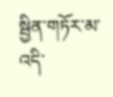སྦྱིན་གཏོར་མ་འདི་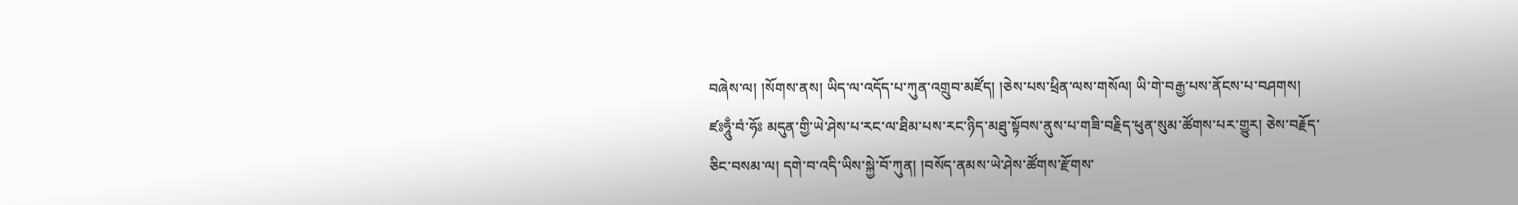བཞེས་ལ། །སོགས་ནས། ཡིད་ལ་འདོད་པ་ཀུན་འགྲུབ་མཛོད། །ཅེས་པས་ཕྲིན་ལས་གསོལ། ཡི་གེ་བརྒྱ་པས་ནོངས་པ་བཤགས། ཛཿཧཱུྃ་བཾ་ཧོཿ མདུན་གྱི་ཡེ་ཤེས་པ་རང་ལ་ཐིམ་པས་རང་ཉིད་མཐུ་སྟོབས་ནུས་པ་གཟི་བརྗིད་ཕུན་སུམ་ཚོགས་པར་གྱུར། ཅེས་བརྗོད་ཅིང་བསམ་ལ། དགེ་བ་འདི་ཡིས་སྐྱེ་བོ་ཀུན། །བསོད་ནམས་ཡེ་ཤེས་ཚོགས་རྫོགས་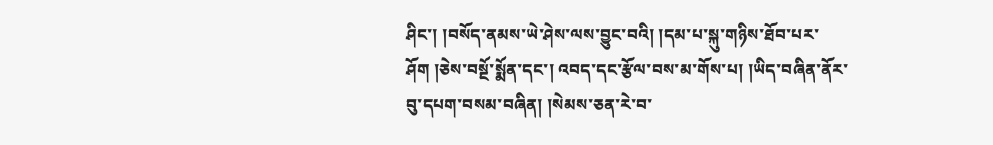ཤིང་། །བསོད་ནམས་ཡེ་ཤེས་ལས་བྱུང་བའི། །དམ་པ་སྐུ་གཉིས་ཐོབ་པར་ཤོག །ཅེས་བསྔོ་སྨོན་དང་། འབད་དང་རྩོལ་བས་མ་གོས་པ། །ཡིད་བཞིན་ནོར་བུ་དཔག་བསམ་བཞིན། །སེམས་ཅན་རེ་བ་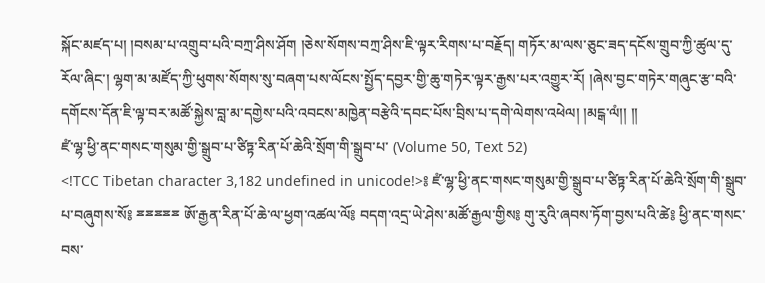སྐོང་མཛད་པ། །བསམ་པ་འགྲུབ་པའི་བཀྲ་ཤིས་ཤོག །ཅེས་སོགས་བཀྲ་ཤིས་ཇི་ལྟར་རིགས་པ་བརྗོད། གཏོར་མ་ལས་ཅུང་ཟད་དངོས་གྲུབ་ཀྱི་ཚུལ་དུ་རོལ་ཞིང་། ལྷག་མ་མཛོད་ཀྱི་ཕུགས་སོགས་སུ་བཞག་པས་ལོངས་སྤྱོད་དབྱར་གྱི་ཆུ་གཏེར་ལྟར་རྒྱས་པར་འགྱུར་རོ། །ཞེས་བྱང་གཏེར་གཞུང་རྩ་བའི་དགོངས་དོན་ཇི་ལྟ་བར་མཚོ་སྐྱེས་བླ་མ་དགྱེས་པའི་འབངས་མཁྱེན་བརྩེའི་དབང་པོས་བྲིས་པ་དགེ་ལེགས་འཕེལ། །མངྒ་ལཾ།། །།
ཛཾ་ལྷ་ཕྱི་ནང་གསང་གསུམ་གྱི་སྒྲུབ་པ་ཙིཏྟ་རིན་པོ་ཆེའི་སྲོག་གི་སྒྲུབ་པ་ (Volume 50, Text 52)
<!TCC Tibetan character 3,182 undefined in unicode!>༔ ཛཾ་ལྷ་ཕྱི་ནང་གསང་གསུམ་གྱི་སྒྲུབ་པ་ཙིཏྟ་རིན་པོ་ཆེའི་སྲོག་གི་སྒྲུབ་པ་བཞུགས་སོ༔ ྈྈྈྈྈ ཨོ་རྒྱན་རིན་པོ་ཆེ་ལ་ཕྱག་འཚལ་ལོ༔ བདག་འདྲ་ཡེ་ཤེས་མཚོ་རྒྱལ་གྱིས༔ གུ་རུའི་ཞབས་ཏོག་བྱས་པའི་ཚེ༔ ཕྱི་ནང་གསང་བས་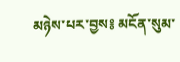མཉེས་པར་བྱས༔ མངོན་སུམ་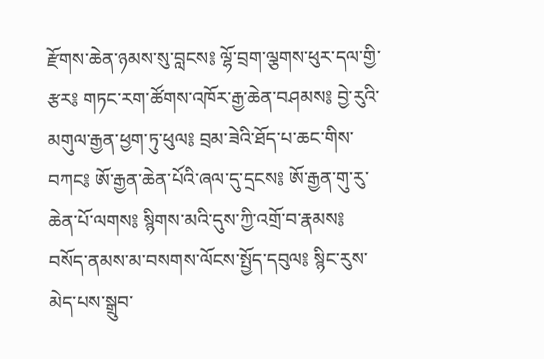རྫོགས་ཆེན་ཉམས་སུ་བླངས༔ ལྷོ་བྲག་ལྕགས་ཕུར་དལ་གྱི་རྩར༔ གཏང་རག་ཚོགས་འཁོར་རྒྱ་ཆེན་བཤམས༔ བྱེ་རུའི་མགུལ་རྒྱན་ཕྱག་ཏུ་ཕུལ༔ བྲམ་ཟེའི་ཐོད་པ་ཆང་གིས་བཀང༔ ཨོ་རྒྱན་ཆེན་པོའི་ཞལ་དུ་དྲངས༔ ཨོ་རྒྱན་གུ་རུ་ཆེན་པོ་ལགས༔ སྙིགས་མའི་དུས་ཀྱི་འགྲོ་བ་རྣམས༔ བསོད་ནམས་མ་བསགས་ལོངས་སྤྱོད་དབུལ༔ སྙིང་རུས་མེད་པས་སྒྲུབ་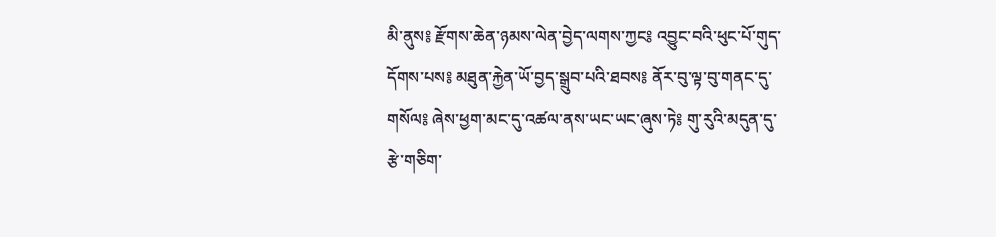མི་ནུས༔ རྫོགས་ཆེན་ཉམས་ལེན་བྱེད་ལགས་ཀྱང༔ འབྱུང་བའི་ཕུང་པོ་གུད་དོགས་པས༔ མཐུན་རྐྱེན་ཡོ་བྱད་སྒྲུབ་པའི་ཐབས༔ ནོར་བུ་ལྟ་བུ་གནང་དུ་གསོལ༔ ཞེས་ཕྱག་མང་དུ་འཚལ་ནས་ཡང་ཡང་ཞུས་ཏེ༔ གུ་རུའི་མདུན་དུ་རྩེ་གཅིག་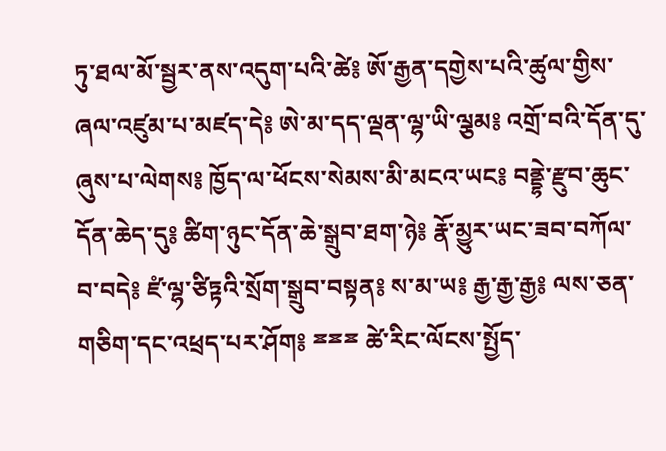ཏུ་ཐལ་མོ་སྦྱར་ནས་འདུག་པའི་ཚེ༔ ཨོ་རྒྱན་དགྱེས་པའི་ཚུལ་གྱིས་ཞལ་འཛུམ་པ་མཛད་དེ༔ ཨེ་མ་དད་ལྡན་ལྷ་ཡི་ལྕམ༔ འགྲོ་བའི་དོན་དུ་ཞུས་པ་ལེགས༔ ཁྱོད་ལ་ཕོངས་སེམས་མི་མངའ་ཡང༔ བནྡྷེ་རྫུབ་ཆུང་དོན་ཆེད་དུ༔ ཚིག་ཉུང་དོན་ཆེ་སྒྲུབ་ཐག་ཉེ༔ རྣོ་མྱུར་ཡང་ཟབ་བཀོལ་བ་བདེ༔ ཛཾ་ལྷ་ཙིཏྟའི་སྲོག་སྒྲུབ་བསྟན༔ ས་མ་ཡ༔ རྒྱ་རྒྱ་རྒྱ༔ ལས་ཅན་གཅིག་དང་འཕྲད་པར་ཤོག༔ ྈྈྈ ཚེ་རིང་ལོངས་སྤྱོད་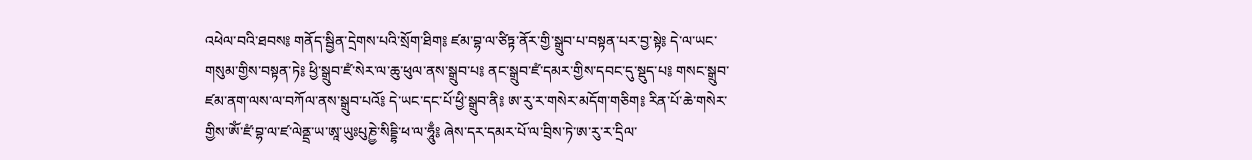འཕེལ་བའི་ཐབས༔ གནོད་སྦྱིན་དྲེགས་པའི་སྲོག་ཐིག༔ ཛམ་བྷ་ལ་ཙིཏྟ་ནོར་གྱི་སྒྲུབ་པ་བསྟན་པར་བྱ་སྟེ༔ དེ་ལ་ཡང་གསུམ་གྱིས་བསྟན་ཏེ༔ ཕྱི་སྒྲུབ་ཛཾ་སེར་ལ་ཆུ་ཕུལ་ནས་སྒྲུབ་པ༔ ནང་སྒྲུབ་ཛཾ་དམར་གྱིས་དབང་དུ་སྡུད་པ༔ གསང་སྒྲུབ་ཛམ་ནག་ལས་ལ་བཀོལ་ནས་སྒྲུབ་པའོ༔ དེ་ཡང་དང་པོ་ཕྱི་སྒྲུབ་ནི༔ ཨ་རུ་ར་གསེར་མདོག་གཅིག༔ རིན་པོ་ཆེ་གསེར་གྱིས་ཨོཾ་ཛཾ་བྷ་ལ་ཛ་ལེནྡྲ་ཡ་ཨཱ་ཡུཿཔུཎྱེ་སིདྡྷི་ཕ་ལ་ཧཱུྃ༔ ཞེས་དར་དམར་པོ་ལ་བྲིས་ཏེ་ཨ་རུ་ར་དྲིལ་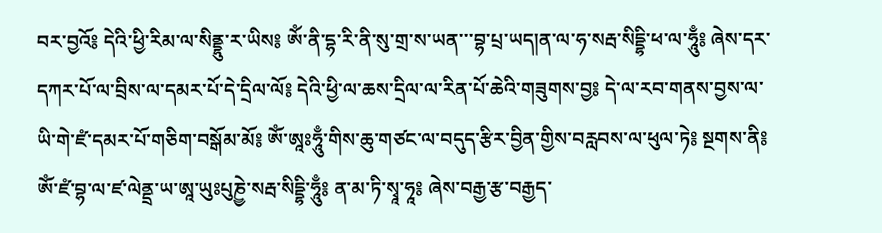བར་བྱའོ༔ དེའི་ཕྱི་རིམ་ལ་སིནྡྷུ་ར་ཡིས༔ ཨོཾ་ནི་དྷ་རི་ནི་སུ་གྲ་ས་ཡན་་་བྷ་པྲ་ཡད།ན་ལ་ཧ་སརྦ་སིདྡྷི་ཕ་ལ་ཧཱུྃ༔ ཞེས་དར་དཀར་པོ་ལ་བྲིས་ལ་དམར་པོ་དེ་དྲིལ་ལོ༔ དེའི་ཕྱི་ལ་ཆས་དྲིལ་ལ་རིན་པོ་ཆེའི་གཟུགས་བྱ༔ དེ་ལ་རབ་གནས་བྱས་ལ་ཡི་གེ་ཛཾ་དམར་པོ་གཅིག་བསྒོམ་མོ༔ ཨོཾ་ཨཱཿཧཱུྃ་གིས་ཆུ་གཙང་ལ་བདུད་རྩིར་བྱིན་གྱིས་བརླབས་ལ་ཕུལ་ཏེ༔ སྔགས་ནི༔ ཨོཾ་ཛཾ་བྷ་ལ་ཛ་ལེནྡྲ་ཡ་ཨཱ་ཡུཿཔུཎྱེ་སརྦ་སིདྡྷི་ཧཱུྃ༔ ན་མ་ཏི་སྭཱ་ཧཱ༔ ཞེས་བརྒྱ་རྩ་བརྒྱད་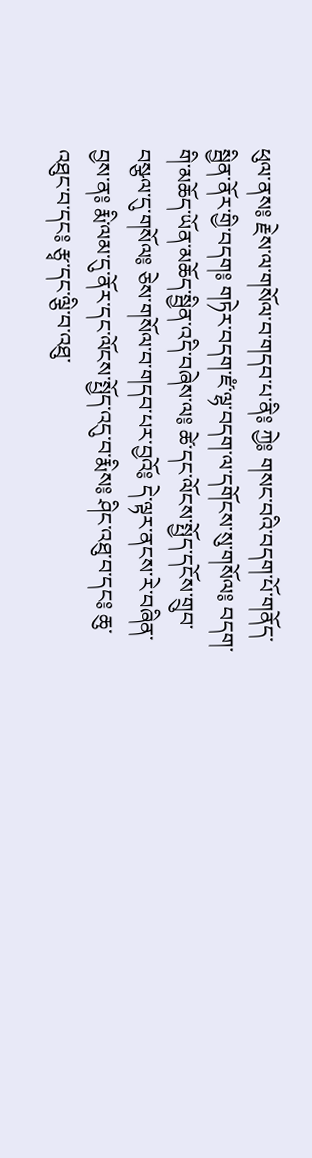ཕུལ་ནས༔ རྗེས་ལ་གསོལ་བ་གདབ་པ་ནི༔ ཀྱེ༔ གསང་བའི་བདག་པོ་གནོད་སྦྱིན་ནོར་གྱི་བདག༔ གཏེར་བདག་ཛཾ་ལྷ་བདག་ལ་དགོངས་སུ་གསོལ༔ བདག་གི་མཆོད་ཡོན་མཆོད་སྦྱིན་འདི་བཞེས་ལ༔ ཚེ་དང་ལོངས་སྤྱོད་དངོས་གྲུབ་བསྩལ་དུ་གསོལ༔ ཅེས་གསོལ་བ་གདབ་པར་བྱའོ༔ དེ་ལྟར་ནངས་རེ་བཞིན་བྱས་ན༔ རྨི་ལམ་དུ་ནོར་དང་ལོངས་སྤྱོད་འདུ་བ་རྨིས༔ ཤིང་འཐུ་བ་དང༔ ཆུ་འཐུང་བ་དང༔ རྩྭ་དང་ལྕི་བ་འཐུ་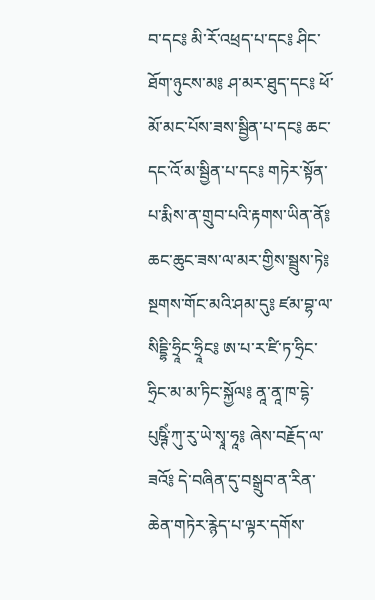བ་དང༔ མི་རོ་འཕྲད་པ་དང༔ ཤིང་ཐོག་ཉུངས་མ༔ ཤ་མར་ཐུད་དང༔ ཕོ་མོ་མང་པོས་ཟས་སྦྱིན་པ་དང༔ ཆང་དང་འོ་མ་སྦྱིན་པ་དང༔ གཏེར་སྟོན་པ་རྨིས་ན་གྲུབ་པའི་རྟགས་ཡིན་ནོ༔ ཆང་ཆུང་ཟས་ལ་མར་གྱིས་སྦྲུས་ཏེ༔ སྔགས་གོང་མའི་ཤམ་དུ༔ ཛམ་བྷ་ལ་སིདྡྷི་ཧྲཱིང་ཧྲཱིང༔ ཨ་པ་ར་ཛི་ཏ་ཧྲིང་ཧྲིང་མ་མ་ཏིང་སྐྱོལ༔ ནཱ་ནཱ་ཁ་དྷེ་པུཥྚིཾ་ཀུ་རུ་ཡེ་སྭཱ་ཧཱ༔ ཞེས་བརྗོད་ལ་ཟའོ༔ དེ་བཞིན་དུ་བསྒྲུབ་ན་རིན་ཆེན་གཏེར་རྙེད་པ་ལྟར་དགོས་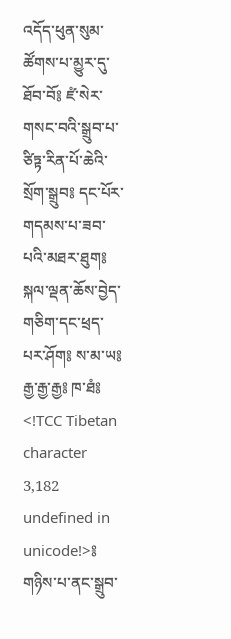འདོད་ཕུན་སུམ་ཚོགས་པ་མྱུར་དུ་ཐོབ་བོ༔ ཛཾ་སེར་གསང་བའི་སྒྲུབ་པ་ཙིཏྟ་རིན་པོ་ཆེའི་སྲོག་སྒྲུབ༔ དང་པོར་གདམས་པ་ཟབ་པའི་མཐར་ཐུག༔ སྐལ་ལྡན་ཆོས་བྱེད་གཅིག་དང་ཕྲད་པར་ཤོག༔ ས་མ་ཡ༔ རྒྱ་རྒྱ་རྒྱ༔ ཁ་ཐཾ༔ <!TCC Tibetan character 3,182 undefined in unicode!>༔ གཉིས་པ་ནང་སྒྲུབ་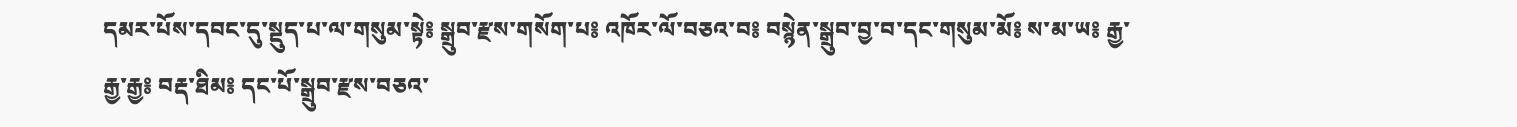དམར་པོས་དབང་དུ་སྡུད་པ་ལ་གསུམ་སྟེ༔ སྒྲུབ་རྫས་གསོག་པ༔ འཁོར་ལོ་བཅའ་བ༔ བསྙེན་སྒྲུབ་བྱ་བ་དང་གསུམ་མོ༔ ས་མ་ཡ༔ རྒྱ་རྒྱ་རྒྱ༔ བརྡ་ཐིམ༔ དང་པོ་སྒྲུབ་རྫས་བཅའ་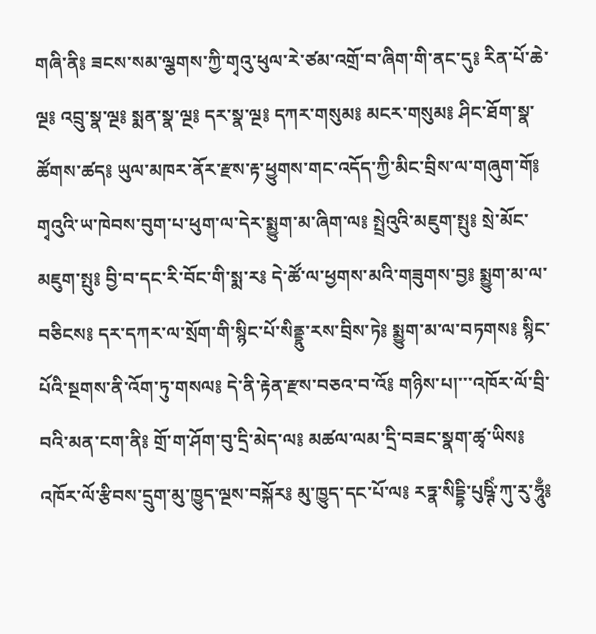གཞི་ནི༔ ཟངས་སམ་ལྕགས་ཀྱི་གྭའུ་ཕུལ་རེ་ཙམ་འགྲོ་བ་ཞིག་གི་ནང་དུ༔ རིན་པོ་ཆེ་ལྔ༔ འབྲུ་སྣ་ལྔ༔ སྨན་སྣ་ལྔ༔ དར་སྣ་ལྔ༔ དཀར་གསུམ༔ མངར་གསུམ༔ ཤིང་ཐོག་སྣ་ཚོགས་ཚད༔ ཡུལ་མཁར་ནོར་རྫས་རྟ་ཕྱུགས་གང་འདོད་ཀྱི་མིང་བྲིས་ལ་གཞུག་གོ༔ གྭའུའི་ཡ་ཁེབས་བུག་པ་ཕུག་ལ་དེར་སྨྱུག་མ་ཞིག་ལ༔ སྤྲེའུའི་མཇུག་སྤུ༔ སྲེ་མོང་མཇུག་སྤུ༔ བྱི་བ་དང་རི་བོང་གི་སྨ་ར༔ དེ་ཚོ་ལ་ཕྱགས་མའི་གཟུགས་བྱ༔ སྨྱུག་མ་ལ་བཅིངས༔ དར་དཀར་ལ་སྲོག་གི་སྙིང་པོ་སིནྡྷུ་རས་བྲིས་ཏེ༔ སྨྱུག་མ་ལ་བཏགས༔ སྙིང་པོའི་སྔགས་ནི་འོག་ཏུ་གསལ༔ དེ་ནི་རྟེན་རྫས་བཅའ་བ་འོ༔ གཉིས་པ།་་་འཁོར་ལོ་བྲི་བའི་མན་ངག་ནི༔ གྲོ་ག་ཤོག་བུ་དྲི་མེད་ལ༔ མཚལ་ལམ་དྲི་བཟང་སྣག་ཚྭ་ཡིས༔ འཁོར་ལོ་རྩིབས་དྲུག་མུ་ཁྱུད་ལྔས་བསྐོར༔ མུ་ཁྱུད་དང་པོ་ལ༔ རཏྣ་སིདྡྷི་པུཥྚིཾ་ཀུ་རུ་ཧཱུྃ༔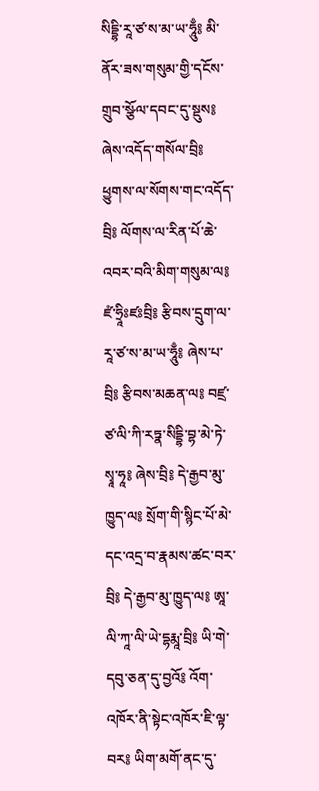སིདྡྷི་རཱ་ཙ་ས་མ་ཡ་ཧཱུྃ༔ མི་ནོར་ཟས་གསུམ་གྱི་དངོས་གྲུབ་སྩོལ་དབང་དུ་སྡུས༔ ཞེས་འདོད་གསོལ་བྲི༔ ཕྱུགས་ལ་སོགས་གང་འདོད་བྲི༔ ལོགས་ལ་རིན་པོ་ཆེ་འབར་བའི་མིག་གསུམ་ལ༔ ཛཾ་ཧྲཱིཿཛཿབྲི༔ རྩིབས་དྲུག་ལ་རཱ་ཙ་ས་མ་ཡ་ཧཱུྃ༔ ཞེས་པ་བྲི༔ རྩིབས་མཆན་ལ༔ བཛྲ་ཙ་ལི་ཀི་རཏྣ་སིདྡྷི་བྷ་མེ་ཏེ་སྭཱ་ཧཱ༔ ཞེས་བྲི༔ དེ་རྒྱབ་མུ་ཁྱུད་ལ༔ སྲོག་གི་སྙིང་པོ་མེ་དང་འདྲ་བ་རྣམས་ཚང་བར་བྲི༔ དེ་རྒྱབ་མུ་ཁྱུད་ལ༔ ཨཱ་ལི་ཀཱ་ལི་ཡེ་དྷརྨཱ་བྲི༔ ཡི་གེ་དབུ་ཅན་དུ་བྱའོ༔ འོག་འཁོར་ནི་སྟེང་འཁོར་ཇི་ལྟ་བར༔ ཡིག་མགོ་ནང་དུ་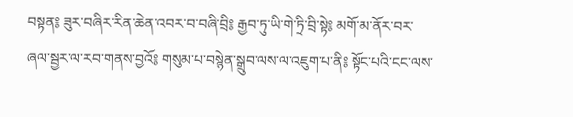བསྟན༔ ཟུར་བཞིར་རིན་ཆེན་འབར་བ་བཞི་བྲི༔ རྒྱབ་ཏུ་ཡི་གེ་ཏྲི་བྲི་སྟེ༔ མགོ་མ་ནོར་བར་ཞལ་སྦྱར་ལ་རབ་གནས་བྱའོ༔ གསུམ་པ་བསྙེན་སྒྲུབ་ལས་ལ་འཇུག་པ་ནི༔ སྟོང་པའི་ངང་ལས་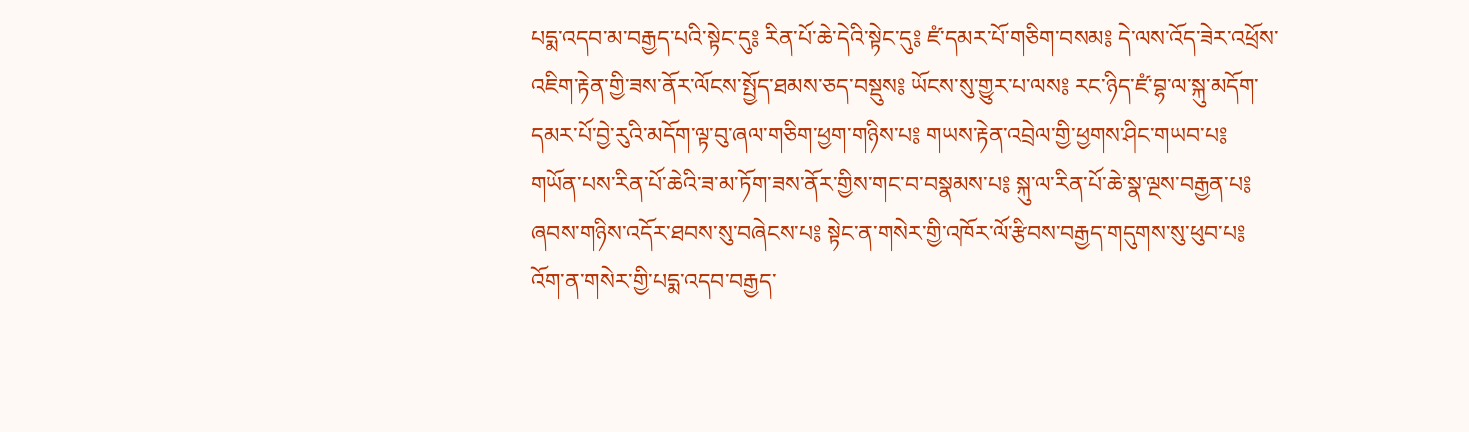པདྨ་འདབ་མ་བརྒྱད་པའི་སྟེང་དུ༔ རིན་པོ་ཆེ་དེའི་སྟེང་དུ༔ ཛཾ་དམར་པོ་གཅིག་བསམ༔ དེ་ལས་འོད་ཟེར་འཕྲོས་འཇིག་རྟེན་གྱི་ཟས་ནོར་ལོངས་སྤྱོད་ཐམས་ཅད་བསྡུས༔ ཡོངས་སུ་གྱུར་པ་ལས༔ རང་ཉིད་ཛཾ་བྷ་ལ་སྐུ་མདོག་དམར་པོ་བྱེ་རུའི་མདོག་ལྟ་བུ་ཞལ་གཅིག་ཕྱག་གཉིས་པ༔ གཡས་རྟེན་འབྲེལ་གྱི་ཕྱགས་ཤིང་གཡབ་པ༔ གཡོན་པས་རིན་པོ་ཆེའི་ཟ་མ་ཏོག་ཟས་ནོར་གྱིས་གང་བ་བསྣམས་པ༔ སྐུ་ལ་རིན་པོ་ཆེ་སྣ་ལྔས་བརྒྱན་པ༔ ཞབས་གཉིས་འདོར་ཐབས་སུ་བཞེངས་པ༔ སྟེང་ན་གསེར་གྱི་འཁོར་ལོ་རྩིབས་བརྒྱད་གདུགས་སུ་ཕུབ་པ༔ འོག་ན་གསེར་གྱི་པདྨ་འདབ་བརྒྱད་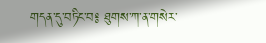གདན་དུ་བཏིང་བ༔ ཐུགས་ཀ་ན་གསེར་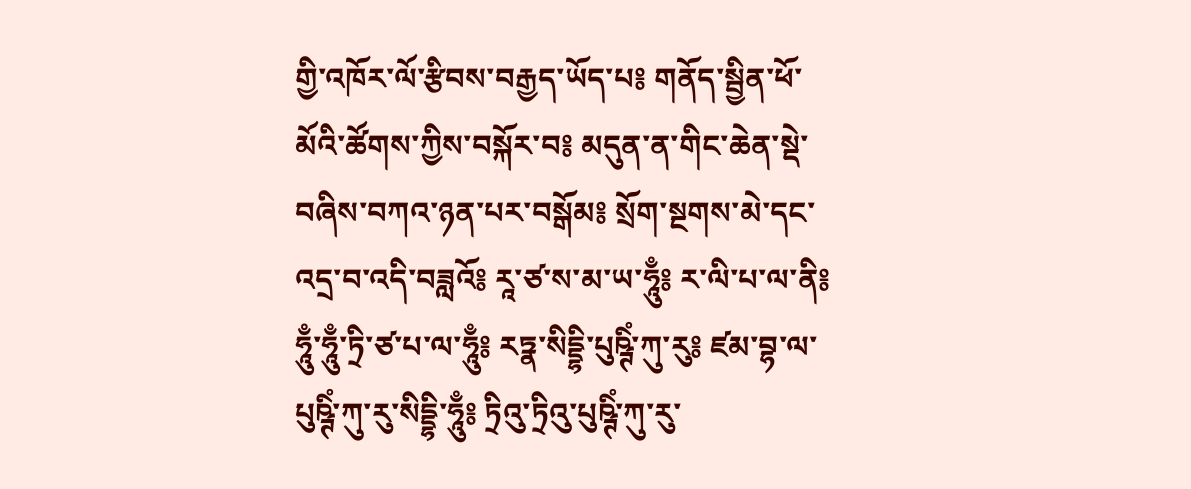གྱི་འཁོར་ལོ་རྩིབས་བརྒྱད་ཡོད་པ༔ གནོད་སྦྱིན་ཕོ་མོའི་ཚོགས་ཀྱིས་བསྐོར་བ༔ མདུན་ན་གིང་ཆེན་སྡེ་བཞིས་བཀའ་ཉན་པར་བསྒོམ༔ སྲོག་སྔགས་མེ་དང་འདྲ་བ་འདི་བཟླའོ༔ རཱ་ཙ་ས་མ་ཡ་ཧཱུྃ༔ ར་ལི་པ་ལ་ནི༔ ཧཱུྃ་ཧཱུྃ་ཏྲི་ཙ་པ་ལ་ཧཱུྃ༔ རཏྣ་སིདྡྷི་པུཥྚིཾ་ཀུ་རུ༔ ཛམ་བྷ་ལ་པུཥྚིཾ་ཀུ་རུ་སིདྡྷི་ཧཱུྃ༔ ཏྲིའུ་ཏྲིའུ་པུཥྚིཾ་ཀུ་རུ་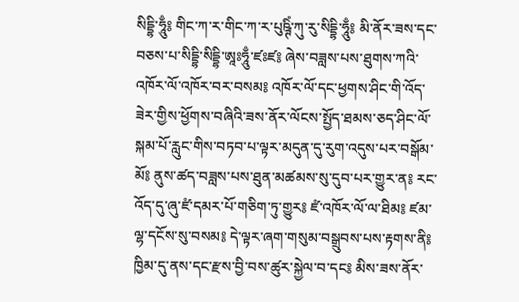སིདྡྷི་ཧཱུྃ༔ གིང་ཀ་ར་གིང་ཀ་ར་པུཥྚིཾ་ཀུ་རུ་སིདྡྷི་ཧཱུྃ༔ མི་ནོར་ཟས་དང་བཅས་པ་སིདྡྷི་སིདྡྷི་ཨཱཿཧཱུྃ་ཛཿཛ༔ ཞེས་བཟླས་པས་ཐུགས་ཀའི་འཁོར་ལོ་འཁོར་བར་བསམ༔ འཁོར་ལོ་དང་ཕྱགས་ཤིང་གི་འོད་ཟེར་གྱིས་ཕྱོགས་བཞིའི་ཟས་ནོར་ལོངས་སྤྱོད་ཐམས་ཅད་ཤིང་ལོ་སྐམ་པོ་རླུང་གིས་བཏབ་པ་ལྟར་མདུན་དུ་རུག་འདུས་པར་བསྒོམ་མོ༔ ནུས་ཚད་བཟླས་པས་ཐུན་མཚམས་སུ་དུབ་པར་གྱུར་ན༔ རང་འོད་དུ་ཞུ་ཛཾ་དམར་པོ་གཅིག་ཏུ་གྱུར༔ ཛཾ་འཁོར་ལོ་ལ་ཐིམ༔ ཛམ་ལྷ་དངོས་སུ་བསམ༔ དེ་ལྟར་ཞག་གསུམ་བསྒྲུབས་པས་རྟགས་ནི༔ ཁྱིམ་དུ་ནས་དང་རྫས་བྱི་བས་ཚུར་སྐྱེལ་བ་དང༔ མིས་ཟས་ནོར་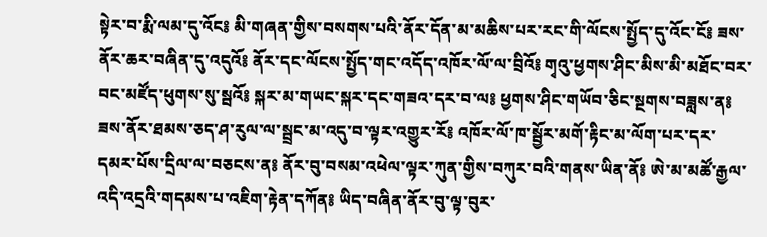སྟེར་བ་རྨི་ལམ་དུ་འོང༔ མི་གཞན་གྱིས་བསགས་པའི་ནོར་དོན་མ་མཆིས་པར་རང་གི་ལོངས་སྤྱོད་དུ་འོང་ངོ༔ ཟས་ནོར་ཆར་བཞིན་དུ་འདུའོ༔ ནོར་དང་ལོངས་སྤྱོད་གང་འདོད་འཁོར་ལོ་ལ་བྲིའོ༔ གྭའུ་ཕྱགས་ཤིང་མིས་མི་མཐོང་བར་བང་མཛོད་ཕུགས་སུ་སྦའོ༔ སྐར་མ་གཡང་སྐར་དང་གཟའ་དར་བ་ལ༔ ཕྱགས་ཤིང་གཡོབ་ཅིང་སྔགས་བཟླས་ན༔ ཟས་ནོར་ཐམས་ཅད་ཤ་རུལ་ལ་སྦྲང་མ་འདུ་བ་ལྟར་འགྱུར་རོ༔ འཁོར་ལོ་ཁ་སྦྱོར་མགོ་རྟིང་མ་ལོག་པར་དར་དམར་པོས་དྲིལ་ལ་བཅངས་ན༔ ནོར་བུ་བསམ་འཕེལ་ལྟར་ཀུན་གྱིས་བཀུར་བའི་གནས་ཡིན་ནོ༔ ཨེ་མ་མཚོ་རྒྱལ་འདི་འདྲའི་གདམས་པ་འཇིག་རྟེན་དཀོན༔ ཡིད་བཞིན་ནོར་བུ་ལྟ་བུར་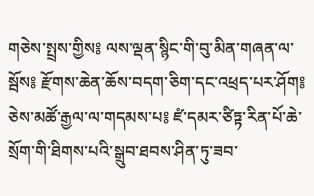གཅེས་སྤྲས་གྱིས༔ ལས་ལྡན་སྙིང་གི་བུ་མིན་གཞན་ལ་སྦོས༔ རྫོགས་ཆེན་ཆོས་བདག་ཅིག་དང་འཕྲད་པར་ཤོག༔ ཅེས་མཚོ་རྒྱལ་ལ་གདམས་པ༔ ཛཾ་དམར་ཙིཏྟ་རིན་པོ་ཆེ་སྲོག་གི་ཐིགས་པའི་སྒྲུབ་ཐབས་ཤིན་ཏུ་ཟབ་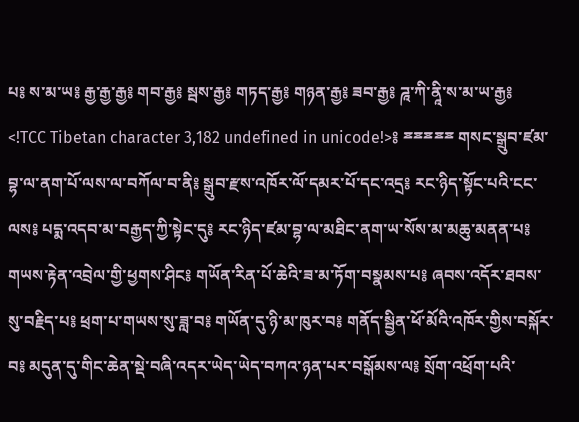པ༔ ས་མ་ཡ༔ རྒྱ་རྒྱ་རྒྱ༔ གབ་རྒྱ༔ སྦས་རྒྱ༔ གཏད་རྒྱ༔ གཉན་རྒྱ༔ ཟབ་རྒྱ༔ ཌཱ་ཀི་ནཱི་ས་མ་ཡ་རྒྱ༔ <!TCC Tibetan character 3,182 undefined in unicode!>༔ ྈྈྈྈྈ གསང་སྒྲུབ་ཛམ་བྷ་ལ་ནག་པོ་ལས་ལ་བཀོལ་བ་ནི༔ སྒྲུབ་རྫས་འཁོར་ལོ་དམར་པོ་དང་འདྲ༔ རང་ཉིད་སྟོང་པའི་ངང་ལས༔ པདྨ་འདབ་མ་བརྒྱད་ཀྱི་སྟེང་དུ༔ རང་ཉིད་ཛམ་བྷ་ལ་མཐིང་ནག་ཡ་སོས་མ་མཆུ་མནན་པ༔ གཡས་རྟེན་འབྲེལ་གྱི་ཕྱགས་ཤིང༔ གཡོན་རིན་པོ་ཆེའི་ཟ་མ་ཏོག་བསྣམས་པ༔ ཞབས་འདོར་ཐབས་སུ་བརྗིད་པ༔ ཕྲག་པ་གཡས་སུ་ཟླ་བ༔ གཡོན་དུ་ཉི་མ་ཁུར་བ༔ གནོད་སྦྱིན་ཕོ་མོའི་འཁོར་གྱིས་བསྐོར་བ༔ མདུན་དུ་གིང་ཆེན་སྡེ་བཞི་འདར་ཡེད་ཡེད་བཀའ་ཉན་པར་བསྒོམས་ལ༔ སྲོག་འཕྲོག་པའི་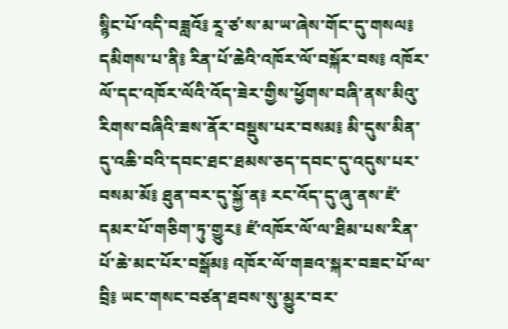སྙིང་པོ་འདི་བཟླའོ༔ རཱ་ཙ་ས་མ་ཡ་ཞེས་གོང་དུ་གསལ༔ དམིགས་པ་ནི༔ རིན་པོ་ཆེའི་འཁོར་ལོ་བསྐོར་བས༔ འཁོར་ལོ་དང་འཁོར་ལོའི་འོད་ཟེར་གྱིས་ཕྱོགས་བཞི་ནས་མིའུ་རིགས་བཞིའི་ཟས་ནོར་བསྡུས་པར་བསམ༔ མི་དུས་མིན་དུ་འཆི་བའི་དབང་ཐང་ཐམས་ཅད་དབང་དུ་འདུས་པར་བསམ་མོ༔ ཐུན་བར་དུ་སྐྱོ་ན༔ རང་འོད་དུ་ཞུ་ནས་ཛཾ་དམར་པོ་གཅིག་ཏུ་གྱུར༔ ཛཾ་འཁོར་ལོ་ལ་ཐིམ་པས་རིན་པོ་ཆེ་མང་པོར་བསྒོམ༔ འཁོར་ལོ་གཟའ་སྐར་བཟང་པོ་ལ་བྲི༔ ཡང་གསང་བཙན་ཐབས་སུ་མྱུར་བར་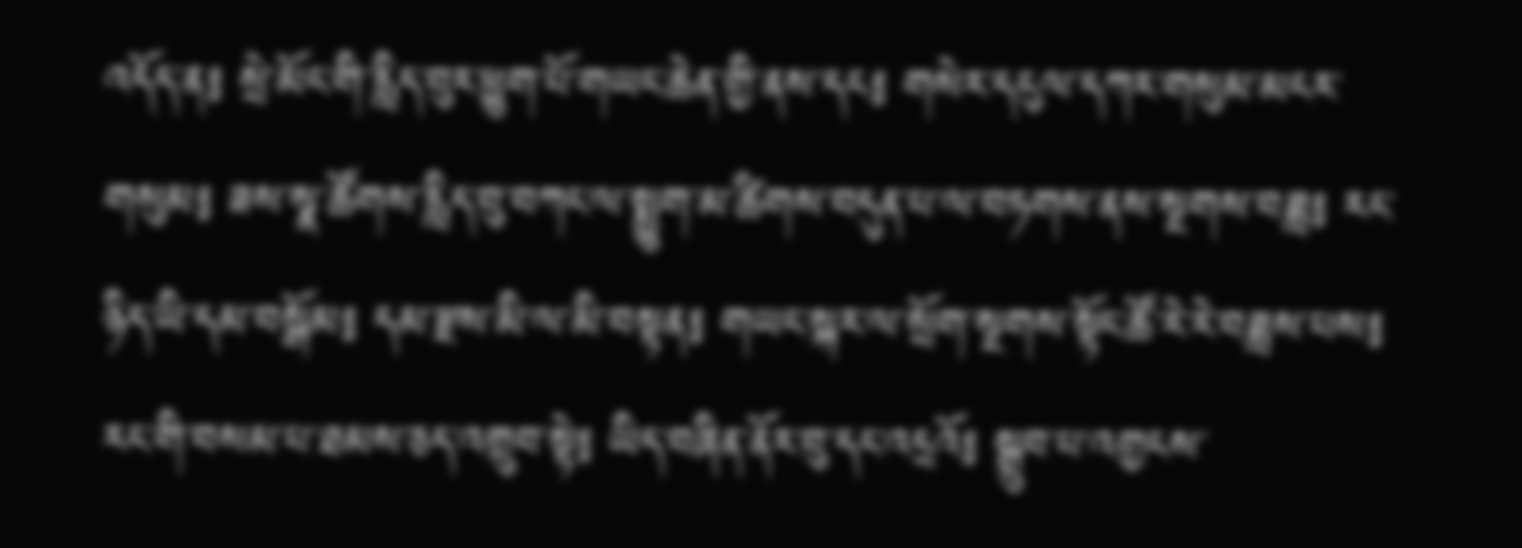འདོད་ན༔ སྲེ་མོང་གི་རླིད་བུར་ཕྱུག་པོ་གཡང་ཆེན་གྱི་ནས་དང༔ གསེར་དངུལ་དཀར་གསུམ་མངར་གསུམ༔ ཟས་སྣ་ཚོགས་རླིད་བུ་བཀང་ལ་སྨྱུག་མ་ཚིགས་བདུན་པ་ལ་བཏགས་ནས་སྔགས་བཟླ༔ རང་ཉིད་ཡི་དམ་བསྒོམ༔ དམ་རྫས་མི་ལ་མི་བསྟན༔ གཡང་སྐར་ལ་སྲོག་སྔགས་སྟོང་ཚོ་རེ་རེ་བཟླས་པས༔ རང་གི་བསམ་པ་ཐམས་ཅད་འགྲུབ་སྟེ༔ ཡིད་བཞིན་ནོར་བུ་དང་འདྲའོ༔ སྒྲུབ་པ་འགྱངས་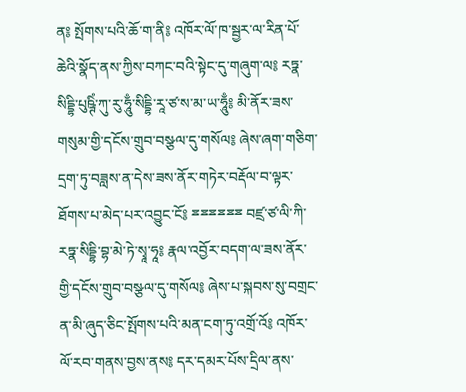ན༔ སྤོགས་པའི་ཆོ་ག་ནི༔ འཁོར་ལོ་ཁ་སྦྱར་ལ་རིན་པོ་ཆེའི་སྣོད་ནས་ཀྱིས་བཀང་བའི་སྟེང་དུ་གཞུག་ལ༔ རཏྣ་སིདྡྷི་པུཥྚིཾ་ཀུ་རུ་ཧཱུྃ་སིདྡྷི་རཱ་ཙ་ས་མ་ཡ་ཧཱུྃ༔ མི་ནོར་ཟས་གསུམ་གྱི་དངོས་གྲུབ་བསྩལ་དུ་གསོལ༔ ཞེས་ཞག་གཅིག་དྲག་ཏུ་བཟླས་ན་དེས་ཟས་ནོར་གཏེར་བརྡོལ་བ་ལྟར་ཐོགས་པ་མེད་པར་འབྱུང་ངོ༔ ྈྈྈྈྈྈ བཛྲ་ཙ་ལི་ཀི་རཏྣ་སིདྡྷི་བྷ་མེ་ཏེ་སྭཱ་ཧཱ༔ རྣལ་འབྱོར་བདག་ལ་ཟས་ནོར་གྱི་དངོས་གྲུབ་བསྩལ་དུ་གསོལ༔ ཞེས་པ་སྐབས་སུ་བགྲང་ན་མི་ཞུད་ཅིང་སྤོགས་པའི་མན་ངག་ཏུ་འགྲོ་འོ༔ འཁོར་ལོ་རབ་གནས་བྱས་ནས༔ དར་དམར་པོས་དྲིལ་ནས་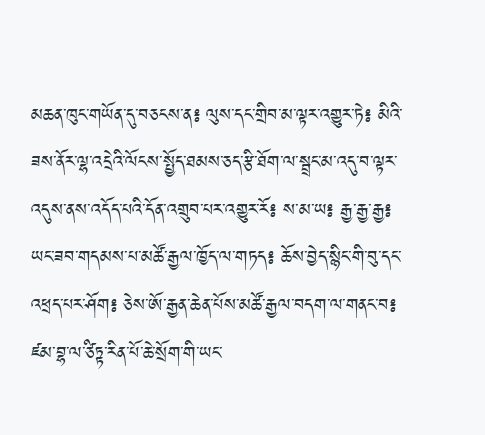མཆན་ཁུང་གཡོན་དུ་བཅངས་ན༔ ལུས་དང་གྲིབ་མ་ལྟར་འགྱུར་ཏེ༔ མིའི་ཟས་ནོར་ལྷ་འདྲེའི་ལོངས་སྤྱོད་ཐམས་ཅད་རྩི་ཐོག་ལ་སྦྲང་མ་འདུ་བ་ལྟར་འདུས་ནས་འདོད་པའི་དོན་འགྲུབ་པར་འགྱུར་རོ༔ ས་མ་ཡ༔ རྒྱ་རྒྱ་རྒྱ༔ ཡང་ཟབ་གདམས་པ་མཚོ་རྒྱལ་ཁྱོད་ལ་གཏད༔ ཆོས་བྱེད་སྙིང་གི་བུ་དང་འཕྲད་པར་ཤོག༔ ཅེས་ཨོ་རྒྱན་ཆེན་པོས་མཚོ་རྒྱལ་བདག་ལ་གནང་བ༔ ཛམ་བྷ་ལ་ཙིཏྟ་རིན་པོ་ཆེ་སྲོག་གི་ཡང་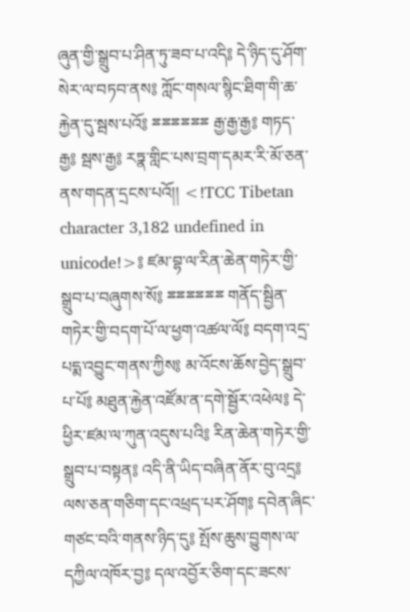ཞུན་གྱི་སྒྲུབ་པ་ཤིན་ཏུ་ཟབ་པ་འདི༔ དེ་ཉིད་དུ་ཤོག་སེར་ལ་བཏབ་ནས༔ ཀློང་གསལ་སྙིང་ཐིག་གི་ཆ་རྐྱེན་དུ་སྦས་པའོ༔ ྈྈྈྈྈྈ རྒྱ་རྒྱ་རྒྱ༔ གཏད་རྒྱ༔ སྦས་རྒྱ༔ རཏྣ་གླིང་པས་བྲག་དམར་རི་མོ་ཅན་ནས་གདན་དྲངས་པའོ།། <!TCC Tibetan character 3,182 undefined in unicode!>༔ ཛམ་བྷ་ལ་རིན་ཆེན་གཏེར་གྱི་སྒྲུབ་པ་བཞུགས་སོ༔ ྈྈྈྈྈྈ གནོད་སྦྱིན་གཏེར་གྱི་བདག་པོ་ལ་ཕྱག་འཚལ་ལོ༔ བདག་འདྲ་པདྨ་འབྱུང་གནས་ཀྱིས༔ མ་འོངས་ཆོས་བྱེད་སྒྲུབ་པ་པོ༔ མཐུན་རྐྱེན་འཛོམ་ན་དགེ་སྦྱོར་འཕེལ༔ དེ་ཕྱིར་ཛམ་ལ་ཀུན་འདུས་པའི༔ རིན་ཆེན་གཏེར་གྱི་སྒྲུབ་པ་བསྟན༔ འདི་ནི་ཡིད་བཞིན་ནོར་བུ་འདྲ༔ ལས་ཅན་གཅིག་དང་འཕྲད་པར་ཤོག༔ དབེན་ཞིང་གཙང་བའི་གནས་ཉིད་དུ༔ སྤོས་ཆུས་བྱུགས་ལ་དཀྱིལ་འཁོར་བྱ༔ དལ་འབྱོར་ཅིག་དང་ཟངས་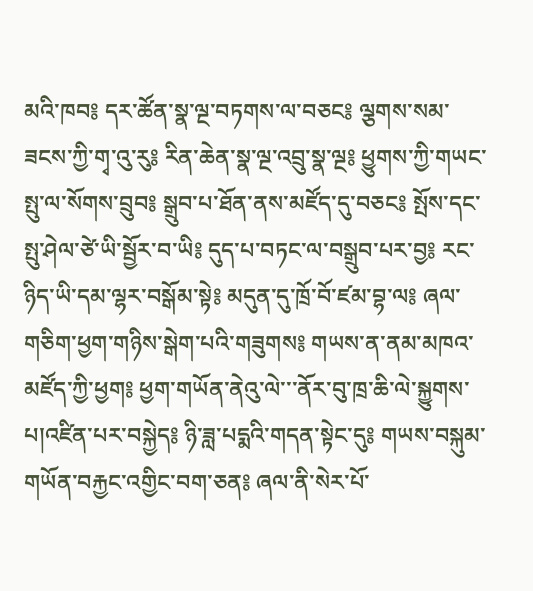མའི་ཁབ༔ དར་ཚོན་སྣ་ལྔ་བཏགས་ལ་བཅང༔ ལྕགས་སམ་ཟངས་ཀྱི་གྭ་འུ་རུ༔ རིན་ཆེན་སྣ་ལྔ་འབྲུ་སྣ་ལྔ༔ ཕྱུགས་ཀྱི་གཡང་སྤུ་ལ་སོགས་བྲུབ༔ སྒྲུབ་པ་ཐོན་ནས་མཛོད་དུ་བཅང༔ སྤོས་དང་སྤུ་ཤེལ་ཙེ་ཡི་སྦྱོར་བ་ཡི༔ དུད་པ་བཏང་ལ་བསྒྲུབ་པར་བྱ༔ རང་ཉིད་ཡི་དམ་ལྷར་བསྒོམ་སྟེ༔ མདུན་དུ་ཁྲོ་བོ་ཛམ་བྷ་ལ༔ ཞལ་གཅིག་ཕྱག་གཉིས་སྒེག་པའི་གཟུགས༔ གཡས་ན་ནམ་མཁའ་མཛོད་ཀྱི་ཕྱག༔ ཕྱག་གཡོན་ནེའུ་ལེ་་་ནོར་བུ་ཁྲ་ཆི་ལེ་སྐྱུགས་པ།འཛིན་པར་བསྐྱེད༔ ཉི་ཟླ་པདྨའི་གདན་སྟེང་དུ༔ གཡས་བསྐུམ་གཡོན་བརྐྱང་འགྱིང་བག་ཅན༔ ཞལ་ནི་སེར་པོ་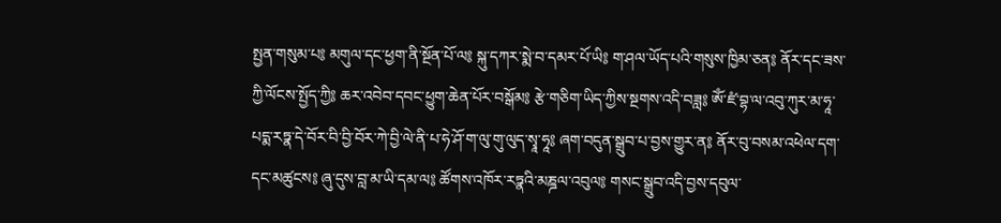སྤྱན་གསུམ་པ༔ མགུལ་དང་ཕྱག་ནི་སྔོན་པོ་ལ༔ སྐུ་དཀར་སྨེ་བ་དམར་པོ་ཡི༔ ག་ཤལ་ཡོད་པའི་གསུས་ཁྱིམ་ཅན༔ ནོར་དང་ཟས་ཀྱི་ལོངས་སྤྱོད་ཀྱི༔ ཆར་འབེབ་དབང་ཕྱུག་ཆེན་པོར་བསྒོམ༔ རྩེ་གཅིག་ཡིད་ཀྱིས་སྔགས་འདི་བཟླ༔ ཨོཾ་ཛཾ་བྷ་ལ་འབུ་ཀུར་མ་ཧཱ་པདྨ་རཏྣ་དེ་བོར་བི་བྱི་བོར་ཀེ་བྱི་ལེ་ནི་པ་ཧེ་ཤོ་ག་ལུ་གུ་ལུད་སྭཱ་ཧཱ༔ ཞག་བདུན་སྒྲུབ་པ་བྱས་གྱུར་ན༔ ནོར་བུ་བསམ་འཕེལ་དག་དང་མཚུངས༔ ཞུ་དུས་བླ་མ་ཡི་དམ་ལ༔ ཚོགས་འཁོར་རཏྣའི་མཎྜལ་འབུལ༔ གསང་སྒྲུབ་འདི་བྱས་དབུལ་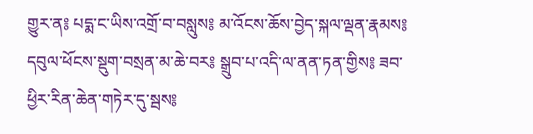གྱུར་ན༔ པདྨ་ང་ཡིས་འགྲོ་བ་བསླུས༔ མ་འོངས་ཆོས་བྱེད་སྐལ་ལྡན་རྣམས༔ དབུལ་ཕོངས་སྡུག་བསྲན་མ་ཆེ་བར༔ སྒྲུབ་པ་འདི་ལ་ནན་ཏན་གྱིས༔ ཟབ་ཕྱིར་རིན་ཆེན་གཏེར་དུ་སྦས༔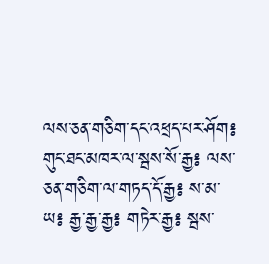ལས་ཅན་གཅིག་དང་འཕྲད་པར་ཤོག༔ གུང་ཐང་མཁར་ལ་སྦས་སོ་རྒྱ༔ ལས་ཅན་གཅིག་ལ་གཏད་དོ་རྒྱ༔ ས་མ་ཡ༔ རྒྱ་རྒྱ་རྒྱ༔ གཏེར་རྒྱ༔ སྦས་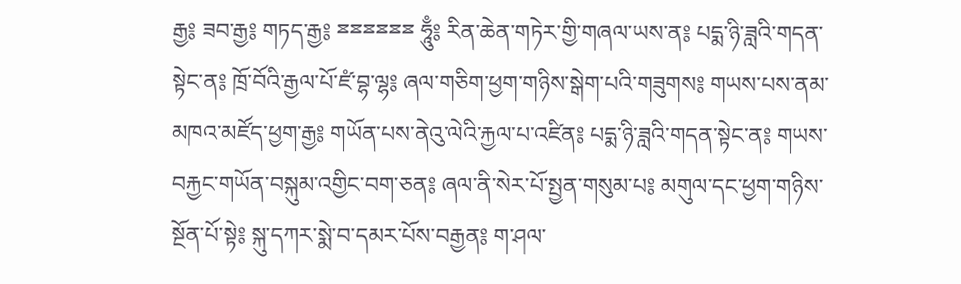རྒྱ༔ ཟབ་རྒྱ༔ གཏད་རྒྱ༔ ྈྈྈྈྈྈ ཧཱུྃ༔ རིན་ཆེན་གཏེར་གྱི་གཞལ་ཡས་ན༔ པདྨ་ཉི་ཟླའི་གདན་སྟེང་ན༔ ཁྲོ་བོའི་རྒྱལ་པོ་ཛཾ་བྷ་ལྷ༔ ཞལ་གཅིག་ཕྱག་གཉིས་སྒེག་པའི་གཟུགས༔ གཡས་པས་ནམ་མཁའ་མཛོད་ཕྱག་རྒྱ༔ གཡོན་པས་ནེའུ་ལེའི་རྐྱལ་པ་འཛིན༔ པདྨ་ཉི་ཟླའི་གདན་སྟེང་ན༔ གཡས་བརྐྱང་གཡོན་བསྐུམ་འགྱིང་བག་ཅན༔ ཞལ་ནི་སེར་པོ་སྤྱན་གསུམ་པ༔ མགུལ་དང་ཕྱག་གཉིས་སྔོན་པོ་སྟེ༔ སྐུ་དཀར་སྨེ་བ་དམར་པོས་བརྒྱན༔ ག་ཤལ་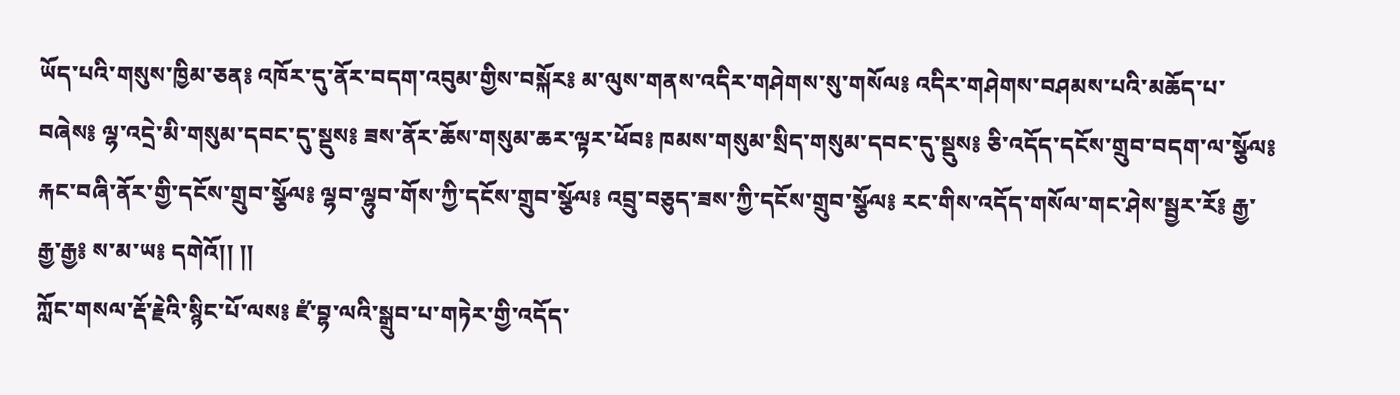ཡོད་པའི་གསུས་ཁྱིམ་ཅན༔ འཁོར་དུ་ནོར་བདག་འབུམ་གྱིས་བསྐོར༔ མ་ལུས་གནས་འདིར་གཤེགས་སུ་གསོལ༔ འདིར་གཤེགས་བཤམས་པའི་མཆོད་པ་བཞེས༔ ལྷ་འདྲེ་མི་གསུམ་དབང་དུ་སྡུས༔ ཟས་ནོར་ཆོས་གསུམ་ཆར་ལྟར་ཕོབ༔ ཁམས་གསུམ་སྲིད་གསུམ་དབང་དུ་སྡུས༔ ཅི་འདོད་དངོས་གྲུབ་བདག་ལ་སྩོལ༔ རྐང་བཞི་ནོར་གྱི་དངོས་གྲུབ་སྩོལ༔ ལྷབ་ལྷུབ་གོས་ཀྱི་དངོས་གྲུབ་སྩོལ༔ འབྲུ་བཅུད་ཟས་ཀྱི་དངོས་གྲུབ་སྩོལ༔ རང་གིས་འདོད་གསོལ་གང་ཤེས་སྦྱར་རོ༔ རྒྱ་རྒྱ་རྒྱ༔ ས་མ་ཡ༔ དགེའོ།། །།
ཀློང་གསལ་རྡོ་རྗེའི་སྙིང་པོ་ལས༔ ཛཾ་བྷ་ལའི་སྒྲུབ་པ་གཏེར་གྱི་འདོད་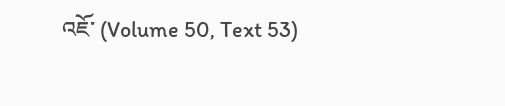འཇོ་ (Volume 50, Text 53)